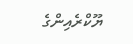ޔޫކްރެއިންގެ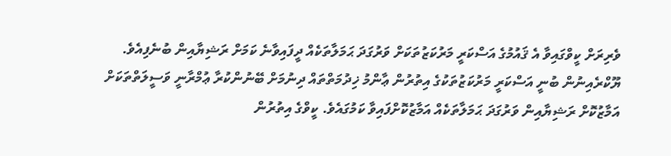ވެރިރަށް ކީވްގައިވާ އެ ޤައުމުގެ އަސްކަރީ މަރުކަޒުތަކަށް ވަރުގަދަ ޙަމަލާތަކެއް ދީފައިވާނެ ކަމަށް ރަޝިޔާއިން ބުނެފިއެވެ. ޔޫކްރެއިނުން ބުނީ އަސްކަރީ މަރުކަޒުތަކުގެ އިތުރުން ޢާންމު ޚިދުމަތްތައް ދިނުމަށް ބޭނުންކުރާ ޢުމްރާނީ ވަސީލަތްތަކަށް އަމާޒުކޮށް ރަޝިޔާއިން ވަރުގަދަ ޙަމަލާތަކެއް އަމާޒުކޮށްފައިވާ ކަމުގައެވެ. ކީވްގެ އިތުރުން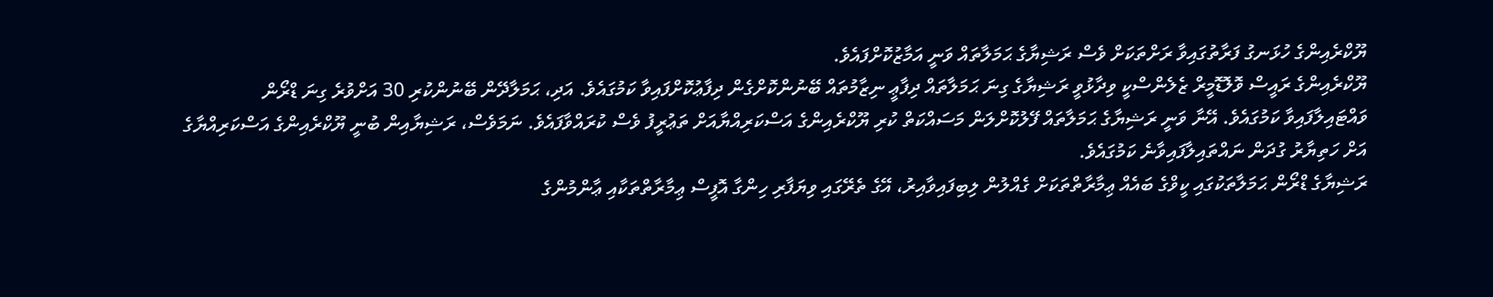ޔޫކްރެއިންގެ ހުޅަނގު ފަރާތުގައިވާ ރަށްތަކަށް ވެސް ރަޝިޔާގެ ޙަމަލާތައް ވަނީ އަމާޒުކޮށްފައެވެ.
ޔޫކްރެއިންގެ ރައީސް ވޮލޮޑޮމީރް ޒެލެންސްކީ ވިދާޅުވީ ރަޝިޔާގެ ގިނަ ޙަމަލާތައް ދިފާޢީ ނިޒާމުތައް ބޭނުންކޮށްގެން ދިފާޢުކޮށްފައިވާ ކަމުގައެވެ. އަދި، ޙަމަލާދޭން ބޭނުންކުރި 30 އަށްވުރެ ގިނަ ޑްރޯން ވައްޓައިލާފައިވާ ކަމުގައެވެ. އޭނާ ވަނީ ރަޝިޔާގެ ޙަމަލާތައް ފޭލުކޮށްލަން މަސައްކަތް ކުރި ޔޫކްރެއިންގެ އަސްކަރިއްޔާއަށް ތަޢުރީފު ވެސް ކުރައްވާފައެވެ. ނަމަވެސް، ރަޝިޔާއިން ބުނީ ޔޫކްރެއިންގެ އަސްކަރިއްޔާގެ އަށް ހަތިޔާރު ގުދަން ނައްތައިލާފައިވާނެ ކަމުގައެވެ.
ރަޝިޔާގެ ޑްރޯން ޙަމަލާތަކުގައި ކީވްގެ ބައެއް ޢިމާރާތްތަކަށް ގެއްލުން ލިބިފައިވާއިރު، އޭގެ ތެރޭގައި ވިޔަފާރި ހިންގާ އޮފީސް ޢިމާރާތްތަކާއި ޢާންމުންގެ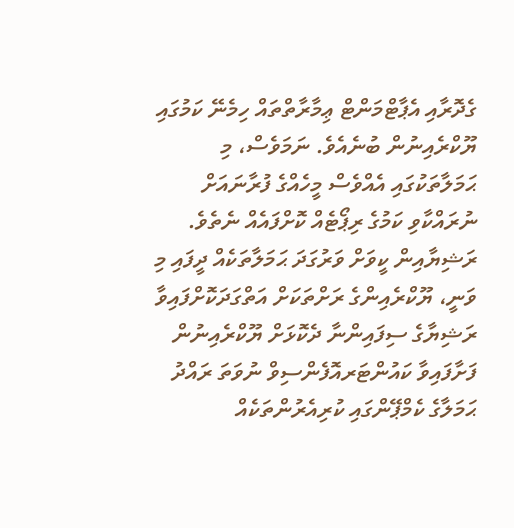ގެދޮރާއި އެޕާޓްމަންޓް ޢިމާރާތްތައް ހިމެނޭ ކަމުގައި ޔޫކްރެއިނުން ބުނެއެވެ. ނަމަވެސް، މި ޙަމަލާތަކުގައި އެއްވެސް މީހެއްގެ ފުރާނައަށް ނުރައްކާވި ކަމުގެ ރިޕޯޓެއް ކޮށްފައެއް ނެތެވެ.
ރަޝިޔާއިން ކީވަށް ވަރުގަދަ ޙަމަލާތަކެއް ދީފައި މި ވަނީ، ޔޫކްރެއިންގެ ރަށްތަކަށް އަތްގަދަކޮށްފައިވާ ރަޝިޔާގެ ސިފައިންނާ ދެކޮޅަށް ޔޫކްރެއިނުން ފަށާފައިވާ ކައުންޓަރއޮފެންސިވް ނުވަތަ ރައްދު ޙަމަލާގެ ކެމްޕޭންގައި ކުރިއެރުންތަކެއް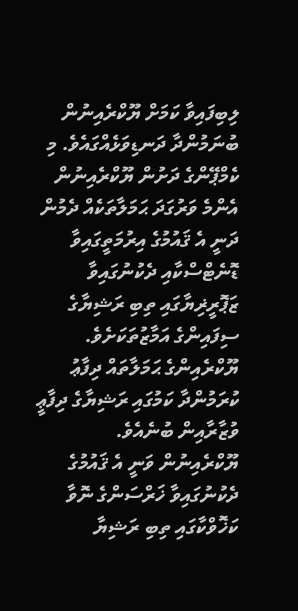ލިބިފައިވާ ކަމަށް ޔޫކްރެއިނުން ބުނަމުންދާ ދަނޑިވަޅެއްގައެވެ. މި ކެމްޕޭންގެ ދަށުން ޔޫކްރެއިނުން އެންމެ ވަރުގަދަ ޙަމަލާތަކެއް ދެމުން ދަނީ އެ ޤައުމުގެ އިރުމަތީގައިވާ ޑޮނެޓްސްކާއި ދެކުނުގައިވާ ޒަޕޮރީޜިޔާގައި ތިބި ރަޝިޔާގެ ސިފައިންގެ އަމާޒުތަކަށެވެ. ޔޫކްރެއިންގެ ޙަމަލާތައް ދިފާޢު ކުރަމުންދާ ކަމުގައި ރަޝިޔާގެ ދިފާޢީ ވުޒާރާއިން ބުނެއެވެ.
ޔޫކްރެއިނުން ވަނީ އެ ޤައުމުގެ ދެކުނުގައިވާ ޚަރްސަންގެ ނޮވާ ކަޚޮވްކާގައި ތިބި ރަޝިޔާ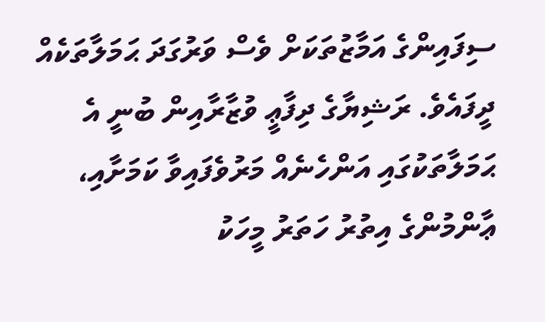ސިފައިންގެ އަމާޒުތަކަށް ވެސް ވަރުގަދަ ޙަމަލާތަކެއް ދީފައެވެ. ރަޝިޔާގެ ދިފާޢީ ވުޒާރާއިން ބުނީ އެ ޙަމަލާތަކުގައި އަންހެނެއް މަރުވެފައިވާ ކަމަށާއި، ޢާންމުންގެ އިތުރު ހަތަރު މީހަކު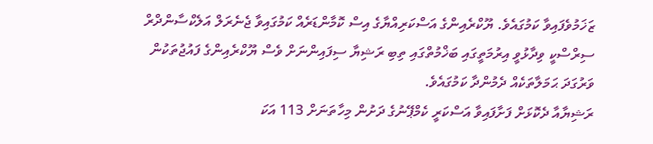ޒަޚަމުވެފައިވާ ކަމުގައެވެ. ޔޫކްރެއިންގެ އަސްކަރިއްޔާގެ އިސް ކޮމާންޑަރެއް ކަމުގައިވާ ޖެނެރަލް އަލެކްސާންދްރް ސިރްސްކީ ވިދާޅުވީ އިރުމަތީގައި ބަޚްމުތްގައި ތިބި ރަޝިޔާ ސިފައިންނަށް ވެސް ޔޫކްރެއިންގެ ފައުޖުތަކުން ވަރުގަދަ ޙަމަލާތަކެއް ދެމުންދާ ކަމުގައެވެ.
ރަޝިޔާއާ ދެކޮޅަށް ފަށާފައިވާ އަސްކަރީ ކެމްޕޭނުގެ ދަށުން މިހާތަނަށް 113 އަކަ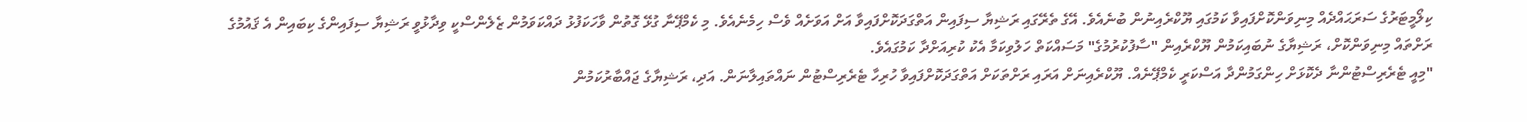ކިލޯމީޓަރުގެ ސަރަޙައްދެއް މިނިވަންކޮށްފައިވާ ކަމުގައި ޔޫކްރެއިނުން ބުނެއެވެ. އޭގެ ތެރޭގައި ރަޝިޔާ ސިފައިން އަތްގަދަކޮށްފައިވާ އަށް އަވަށެއް ވެސް ހިމެނެއެވެ. މި ކެމްޕޭނާ ގުޅޭ ގޮތުން ވާހަކަފުޅު ދައްކަވަމުން ޒެލެންސްކީ ވިދާޅުވީ ރަޝިޔާ ސިފައިންގެ ކިބައިން އެ ޤައުމުގެ ރަށްތައް މިނިވަންކޮށް، ރަޝިޔާގެ ނުބައިކަމުން ޔޫކްރެއިން "ސާފުކުރުމުގެ" މަސައްކަތް ހަލުވިކަމާ އެކު ކުރިއަށްދާ ކަމުގައެވެ.
"މިއީ ޓެރެރިސްޓުންނާ ދެކޮޅަށް ހިންގަމުންދާ އަސްކަރީ ކެމްޕޭނެއް. ޔޫކްރެއިނަށް އަރައި ރަށްތަކަށް އަތްގަދަކޮށްފައިވާ ހުރިހާ ޓެރެރިސްޓުން ނައްތައިލާނަން. އަދި، ރަޝިޔާގެ ޖައްބާރުކަމުން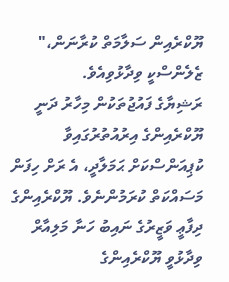ޔޫކްރެއިން ސަލާމަތް ކުރާނަން،" ޒެލެންސްކީ ވިދާޅުވިއެވެ.
ރަޝިޔާގެ ފައުޖުތަކުން މިހާރު ދަނީ ޔޫކްރެއިންގެ އިރުއުތުރުގައިވާ ކުޕިއަންސްކަށް ޙަމަލާދީ، އެ ރަށް ހިފަން މަސައްކަތް ކުރަމުންނެވެ. ޔޫކްރެއިންގެ ދިފާޢީ ވަޒީރުގެ ނައިބު ހަނާ މަލިއާރް ވިދާޅުވީ ޔޫކްރެއިންގެ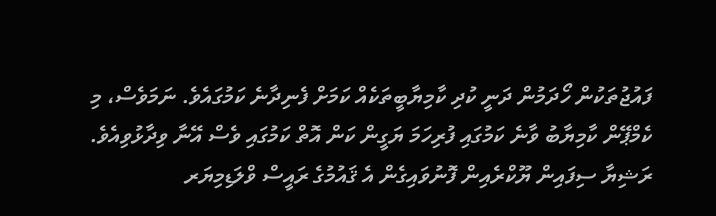ފައުޖުތަކުން ހޯދަމުން ދަނީ ކުދި ކާމިޔާބީތަކެއް ކަމަށް ފެނިދާނެ ކަމުގައެވެ. ނަމަވެސް، މި ކެމްޕޭން ކާމިޔާބު ވާނެ ކަމުގައި ފުރިހަމަ ޔަގީން ކަން އޮތް ކަމުގައި ވެސް އޭނާ ވިދާޅުވިއެވެ.
ރަޝިޔާ ސިފައިން ޔޫކްރެއިން ފޮނުވައިގެން އެ ޤައުމުގެ ރައީސް ވްލަޑިމިޔަރ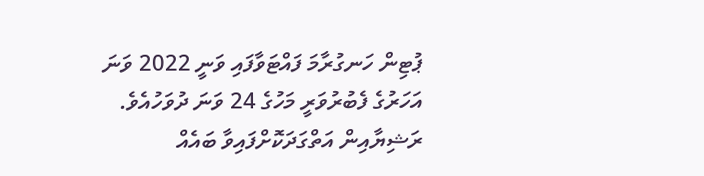ޕުޓިން ހަނގުރާމަ ފައްޓަވާފައި ވަނީ 2022 ވަނަ އަހަރުގެ ފެބުރުވަރީ މަހުގެ 24 ވަނަ ދުވަހުއެވެ. ރަޝިޔާއިން އަތްގަދަކޮށްފައިވާ ބައެއް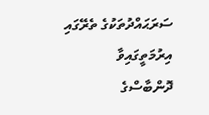ސަރަޙައްދުތަކުގެ ތެރޭގައި އިރުމަތީގައިވާ ދޮންބާސްގެ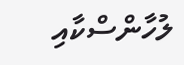ލުހާންސްކާއި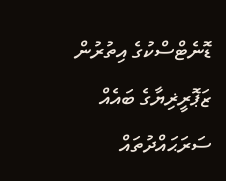ޑޮނެޓްސްކުގެ އިތުރުން ޒަޕޮރީޜިޔާގެ ބައެއް ސަރަޙައްދުތައް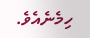ހިމެނެއެވެ.